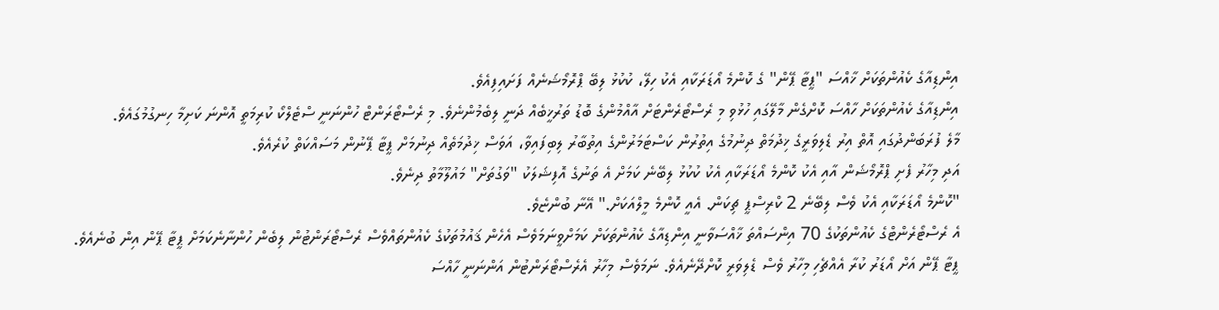އިންޑިއާގެ ކެއުންތަކަށް ޚާއްސަ "ޕީޓާ ޕޭން" ގެ ކޮންމެ އޯޑަރަކާއި އެކު ހިލޭ، ކުކުޅު ލިބޭ ޕްރޮމޯޝަނެއް ފަށައިފިއެވެ.
އިންޑިއާގެ ކެއުންތަކަށް ހާއްސަ ކޮށްގެން މާލޭގައި ހުޅުވި މި ރެސްޓޯރެންޓަށް އާއްމުންގެ ބޮޑު ތަރުޚީބެއް ދަނީ ލިބެމުންނެވެ. މި ރެސްޓޯރަންޓް ހުންނަނީ ސްޓެލްކޯ ކުރިމަތީ އޮންނަ ކަށިމާ ހިނގުމުގައެވެ.
މާލެ ފުރަބަންދުގައި އޮތް އިރު ޑެލިވަރީގެ ޚިދުމަތް ދިނުމުގެ އިތުރުން ކަސްޓަމަރުންގެ އިތުބާރު ލިބިފައިވާ، އަވަސް ޚިދުމަތެއް ދިނުމަށް ޕީޓާ ޕޭނުން މަސައްކަތް ކުރެއެވެ.
އަދި މިހާރު ފެށި ޕްރޮމޯޝަން އާއި އެކު ކޮންމެ އޯޑަރަކާއި އެކު ކުކުޅު ލިބޭނެ ކަމަށް އެ ތަނުގެ އޮފިޝަލަކު "ވަގުތަށް" މައުލޫމާތު ދިނެވެ.
"ކޮންމެ އޯޑަރަކާއި އެކު ވެސް ލިބޭނެ 2 ކްރިސްޕީ ޗިކަން. އެއީ ކޮންމެ މީލްއަކަށް." އޭނާ ބުންޏެވެ.
އެ ރެސްޓޯރެންޓްގެ ކެއުންތަކުގެ 70 އިންސައްތަ ޚާއްސަވާނީ އިންޑިއާގެ ކެއުންތަކަށް ކަމަށްވީނަމަވެސް އެހެން ޤައުމުތަކުގެ ކެއުންތައްވެސް ރެސްޓޯރަންޓުން ލިބެން ހުންނާނެކަމަށް ޕީޓާ ޕޭން އިން ބުނެއެވެ.
ޕީޓާ ޕޭން އަށް އޯޑަރު ކުރާ އެއްޗެހި މިހާރު ވެސް ޑެލިވަރީ ކޮށްދޭނެއެވެ. ނަމަވެސް މިހާރު އެރެސްޓޯރަންޓުން އަންނަނީ ހާއްސަ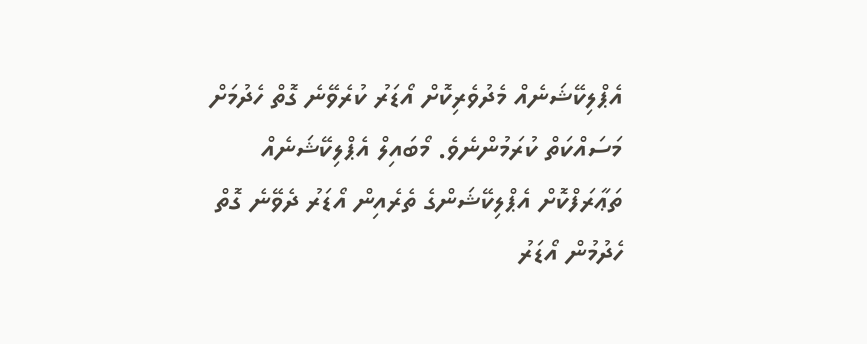އެޕްލިކޭޝަނެއް މެދުވެރިކޮށް އޯޑަރު ކުރެވޭނެ ގޮތް ހެދުމަށް މަސައްކަތް ކުރަމުންނެވެ. މޯބައިލް އެޕްލިކޭޝަނެއް ތަޢާރަފްކޮށް އެޕްލިކޭޝަންގެ ތެރެއިން އޯޑަރު ދެވޭނެ ގޮތް ހެދުމުން އޯޑަރު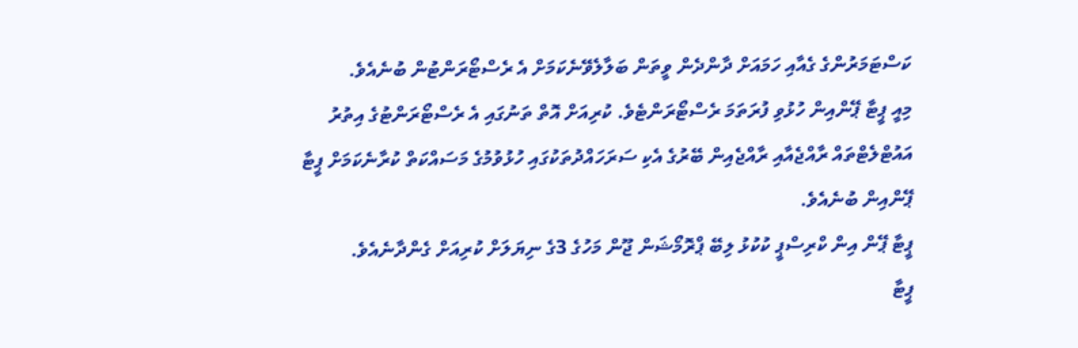ކަސްޓަމަރުންގެ ގެއާއި ހަމައަށް ދާންދެން ވީތަން ބަލާލެވޭނެކަމަށް އެ ރެސްޓޯރަންޓުން ބުނެއެވެ.
މިއީ ޕީޓާ ޕޭންއިން ހުޅުވި ފުރަތަމަ ރެސްޓޯރަންޓެވެ. ކުރިއަށް އޮތް ތަނުގައި އެ ރެސްޓޯރަންޓުގެ އިތުރު އައުޓްލެޓްތައް ރާއްޖެއާއި ރާއްޖެއިން ބޭރުގެ އެކި ސަރަހައްދުތަކުގައި ހުޅުވުމުގެ މަސައްކަތް ކުރާނެކަމަށް ޕީޓާ ޕޭންއިން ބުނެއެވެ.
ޕީޓާ ޕޭން އިން ކްރިސްޕީ ކުކުޅު ލިބޭ ޕްރޮމޯޝަން ޖޫން މަހުގެ 3ގެ ނިޔަލަށް ކުރިއަށް ގެންދާނެއެވެ.
ޕީޓާ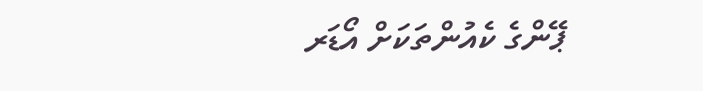ޕޭންގެ ކެއުންތަކަށް އޯޑަރ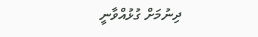ދިނުމަށް ގުޅުއްވާނީ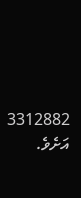3312882 އަށެވެ.